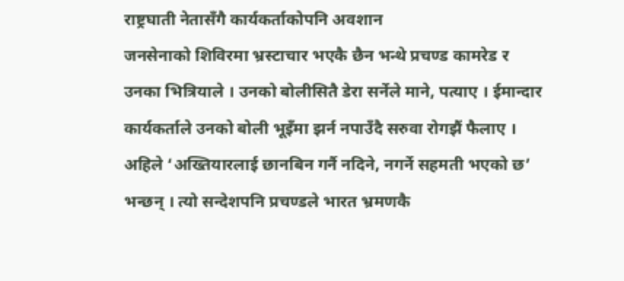राष्ट्रघाती नेतासँगै कार्यकर्ताकोपनि अवशान
जनसेनाको शिविरमा भ्रस्टाचार भएकै छैन भन्थे प्रचण्ड कामरेड र उनका भित्रियाले । उनको बोलीसितै डेरा सर्नेले माने, पत्याए । ईमान्दार कार्यकर्ताले उनको बोली भूइँमा झर्न नपाउँदै सरुवा रोगझैं फैलाए । अहिले ‘अख्तियारलाई छानबिन गर्नै नदिने, नगर्ने सहमती भएको छ’ भन्छन् । त्यो सन्देशपनि प्रचण्डले भारत भ्रमणकै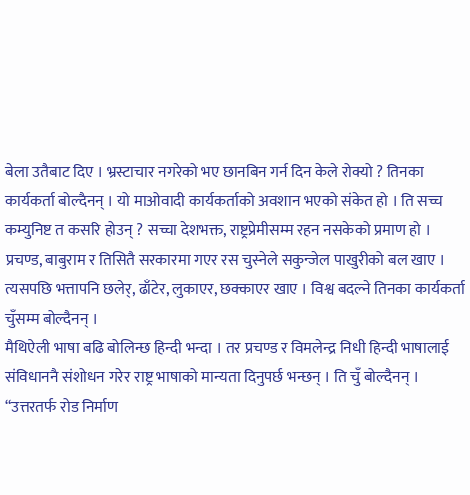बेला उतैबाट दिए । भ्रस्टाचार नगरेको भए छानबिन गर्न दिन केले रोक्यो ? तिनका कार्यकर्ता बोल्दैनन् । यो माओवादी कार्यकर्ताको अवशान भएको संकेत हो । ति सच्च कम्युनिष्ट त कसरि होउन् ? सच्चा देशभक्त, राष्ट्रप्रेमीसम्म रहन नसकेको प्रमाण हो ।
प्रचण्ड, बाबुराम र तिसितै सरकारमा गएर रस चुस्नेले सकुन्जेल पाखुरीको बल खाए । त्यसपछि भत्तापनि छलेर्, ढाँटेर, लुकाएर, छक्काएर खाए । विश्व बदल्ने तिनका कार्यकर्ता चुँसम्म बोल्दैनन् ।
मैथिऐली भाषा बढि बोलिन्छ हिन्दी भन्दा । तर प्रचण्ड र विमलेन्द्र निधी हिन्दी भाषालाई संविधाननै संशोधन गरेर राष्ट्र भाषाको मान्यता दिनुपर्छ भन्छन् । ति चुँ बोल्दैनन् ।
“उत्तरतर्फ रोड निर्माण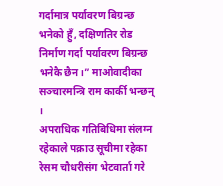गर्दामात्र पर्यावरण बिग्रन्छ भनेको हुँ, दक्षिणतिर रोड निर्माण गर्दा पर्यावरण बिग्रन्छ भनेकै छैन।” माओवादीका सञ्चारमन्त्रि राम कार्की भन्छन् ।
अपराधिक गतिबिधिमा संलग्न रहेकाले पक्राउ सूचीमा रहेका रेसम चौधरीसंग भेटवार्ता गरे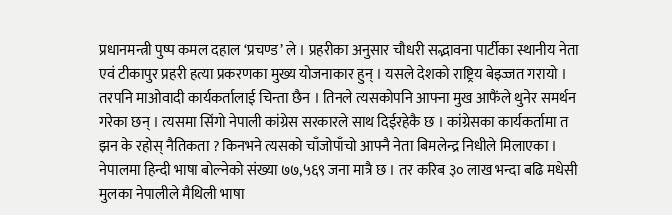प्रधानमन्त्री पुष्प कमल दहाल ‘प्रचण्ड’ ले । प्रहरीका अनुसार चौधरी सद्भावना पार्टीका स्थानीय नेता एवं टीकापुर प्रहरी हत्या प्रकरणका मुख्य योजनाकार हुन् । यसले देशको राष्ट्रिय बेइज्जत गरायो । तरपनि माओवादी कार्यकर्तालाई चिन्ता छैन । तिनले त्यसकोपनि आफ्ना मुख आफैंले थुनेर समर्थन गरेका छन् । त्यसमा सिंगो नेपाली कांग्रेस सरकारले साथ दिईरहेकै छ । कांग्रेसका कार्यकर्तामा त झन के रहोस् नैतिकता ? किनभने त्यसको चाँजोपाँचो आफ्नै नेता बिमलेन्द्र निधीले मिलाएका ।
नेपालमा हिन्दी भाषा बोल्नेको संख्या ७७,५६९ जना मात्रै छ । तर करिब ३० लाख भन्दा बढि मधेसी मुलका नेपालीले मैथिली भाषा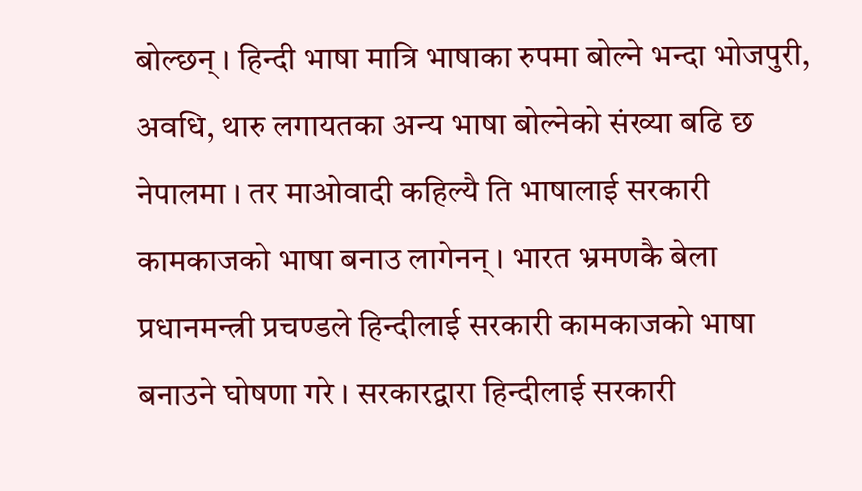बोल्छन् । हिन्दी भाषा मात्रि भाषाका रुपमा बोल्ने भन्दा भोजपुरी, अवधि, थारु लगायतका अन्य भाषा बोल्नेको संख्या बढि छ नेपालमा । तर माओवादी कहिल्यै ति भाषालाई सरकारी कामकाजको भाषा बनाउ लागेनन् । भारत भ्रमणकै बेला प्रधानमन्त्री प्रचण्डले हिन्दीलाई सरकारी कामकाजको भाषा बनाउने घोषणा गरे । सरकारद्वारा हिन्दीलाई सरकारी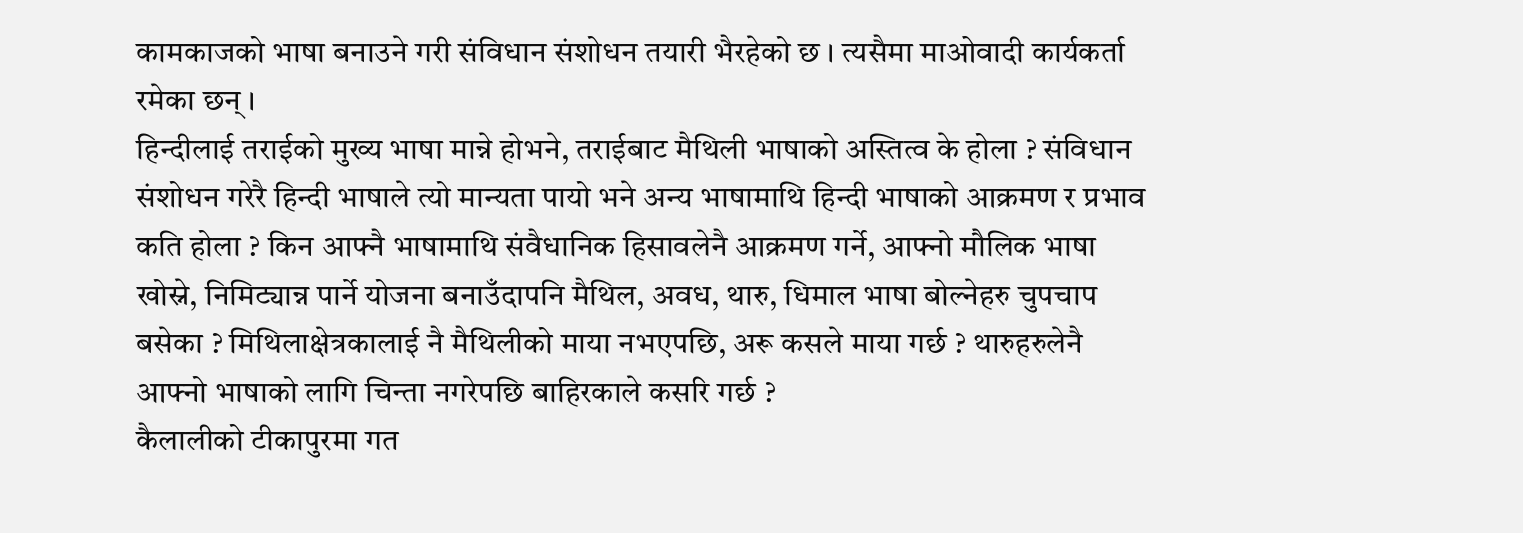कामकाजको भाषा बनाउने गरी संविधान संशोधन तयारी भैरहेको छ । त्यसैमा माओवादी कार्यकर्ता रमेका छन् ।
हिन्दीलाई तराईको मुख्य भाषा मान्ने होभने, तराईबाट मैथिली भाषाको अस्तित्व के होला ? संविधान संशोधन गरेरै हिन्दी भाषाले त्यो मान्यता पायो भने अन्य भाषामाथि हिन्दी भाषाको आक्रमण र प्रभाव कति होला ? किन आफ्नै भाषामाथि संवैधानिक हिसावलेनै आक्रमण गर्ने, आफ्नो मौलिक भाषा खोस्ने, निमिट्यान्न पार्ने योजना बनाउँदापनि मैथिल, अवध, थारु, धिमाल भाषा बोल्नेहरु चुपचाप बसेका ? मिथिलाक्षेत्रकालाई नै मैथिलीको माया नभएपछि, अरू कसले माया गर्छ ? थारुहरुलेनै आफ्नो भाषाको लागि चिन्ता नगरेपछि बाहिरकाले कसरि गर्छ ?
कैलालीको टीकापुरमा गत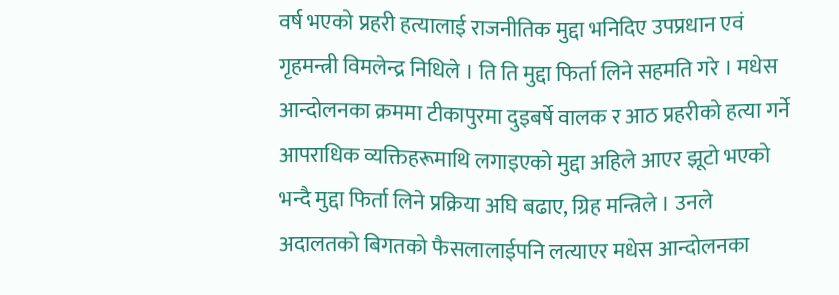वर्ष भएको प्रहरी हत्यालाई राजनीतिक मुद्दा भनिदिए उपप्रधान एवं गृहमन्त्री विमलेन्द्र निधिले । ति ति मुद्दा फिर्ता लिने सहमति गरे । मधेस आन्दोलनका क्रममा टीकापुरमा दुइबर्षे वालक र आठ प्रहरीको हत्या गर्ने आपराधिक व्यक्तिहरूमाथि लगाइएको मुद्दा अहिले आएर झूटो भएको भन्दै मुद्दा फिर्ता लिने प्रक्रिया अघि बढाए, ग्रिह मन्त्रिले । उनले अदालतको बिगतको फैसलालाईपनि लत्याएर मधेस आन्दोलनका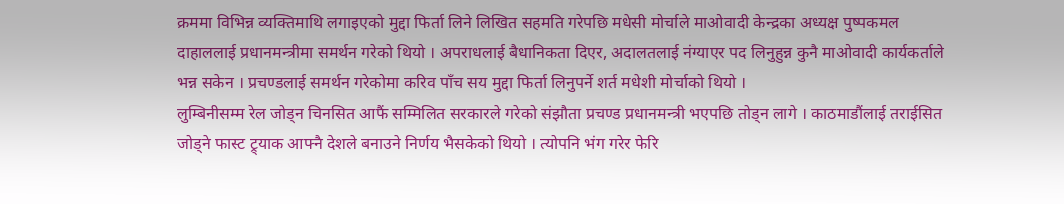क्रममा विभिन्न व्यक्तिमाथि लगाइएको मुद्दा फिर्ता लिने लिखित सहमति गरेपछि मधेसी मोर्चाले माओवादी केन्द्रका अध्यक्ष पुष्पकमल दाहाललाई प्रधानमन्त्रीमा समर्थन गरेको थियो । अपराधलाई बैधानिकता दिएर, अदालतलाई नंग्याएर पद लिनुहुन्न कुनै माओवादी कार्यकर्ताले भन्न सकेन । प्रचण्डलाई समर्थन गरेकोमा करिव पाँच सय मुद्दा फिर्ता लिनुपर्ने शर्त मधेशी मोर्चाको थियो ।
लुम्बिनीसम्म रेल जोड्न चिनसित आफैं सम्मिलित सरकारले गरेको संझौता प्रचण्ड प्रधानमन्त्री भएपछि तोड्न लागे । काठमाडौंलाई तराईसित जोड्ने फास्ट ट्र्याक आफ्नै देशले बनाउने निर्णय भैसकेको थियो । त्योपनि भंग गरेर फेरि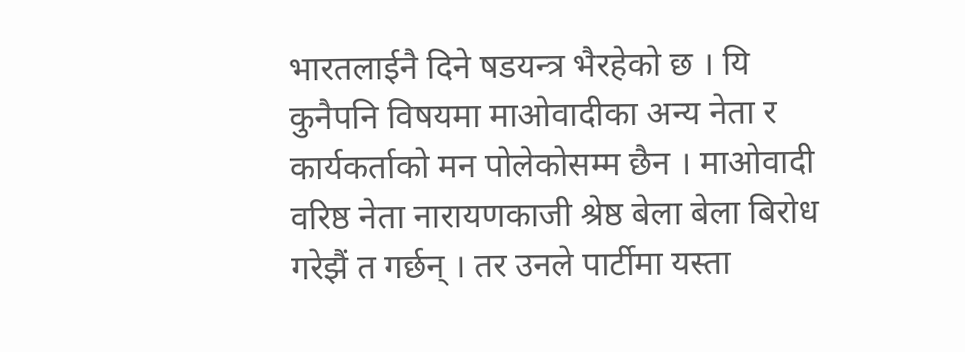भारतलाईनै दिने षडयन्त्र भैरहेको छ । यि कुनैपनि विषयमा माओवादीका अन्य नेता र कार्यकर्ताको मन पोलेकोसम्म छैन । माओवादी वरिष्ठ नेता नारायणकाजी श्रेष्ठ बेला बेला बिरोध गरेझैं त गर्छन् । तर उनले पार्टीमा यस्ता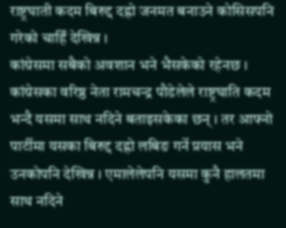राष्ट्रघाती कदम बिरुद्द दह्रो जनमत बनाउने कोसिसपनि गरेको चाहिँ देखिन्न ।
कांग्रेसमा सबैको अवशान भने भैसकेको रहेनछ । कांग्रेसका वरिष्ठ नेता रामचन्द्र पौडेलेले राष्ट्रघाति कदम भन्दै यसमा साथ नदिने बताइसकेका छन् । तर आफ्नो पार्टीमा यसका बिरुद्द दह्रो लबिङ गर्ने प्रयास भने उनकोपनि देखिन्न । एमालेलेपनि यसमा कुनै हालतमा साथ नदिने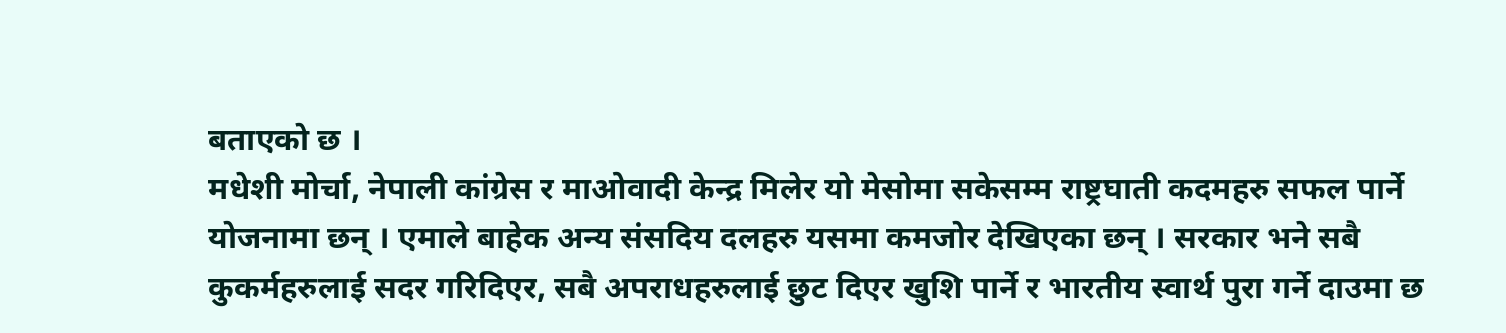बताएको छ ।
मधेशी मोर्चा, नेपाली कांग्रेस र माओवादी केन्द्र मिलेर यो मेसोमा सकेसम्म राष्ट्रघाती कदमहरु सफल पार्ने योजनामा छन् । एमाले बाहेक अन्य संसदिय दलहरु यसमा कमजोर देखिएका छन् । सरकार भने सबै कुकर्महरुलाई सदर गरिदिएर, सबै अपराधहरुलाई छुट दिएर खुशि पार्ने र भारतीय स्वार्थ पुरा गर्ने दाउमा छ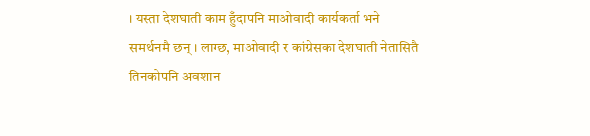। यस्ता देशघाती काम हुँदापनि माओवादी कार्यकर्ता भने समर्थनमै छन् । लाग्छ, माओवादी र कांग्रेसका देशघाती नेतासितै तिनकोपनि अवशान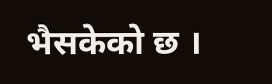भैसकेको छ ।